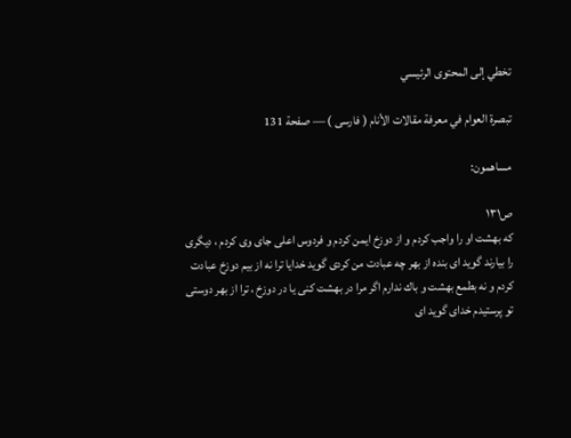تخطي إلى المحتوى الرئيسي

تبصرة العوام في معرفة مقالات الأنام ( فارسى ) — صفحة 131

مساهمون:

ص١٣١
كه بهشت او را واجب كردم و از دوزخ ايمن كردم و فردوس اعلى جاى وى كردم ، ديگرى را بيارند گويد اى بنده از بهر چه عبادت من كردى گويد خدايا ترا نه از بيم دوزخ عبادت كردم و نه بطمع بهشت و باك ندارم اگر مرا در بهشت كنى يا در دوزخ ، ترا از بهر دوستى تو پرستيدم خداى گويد اى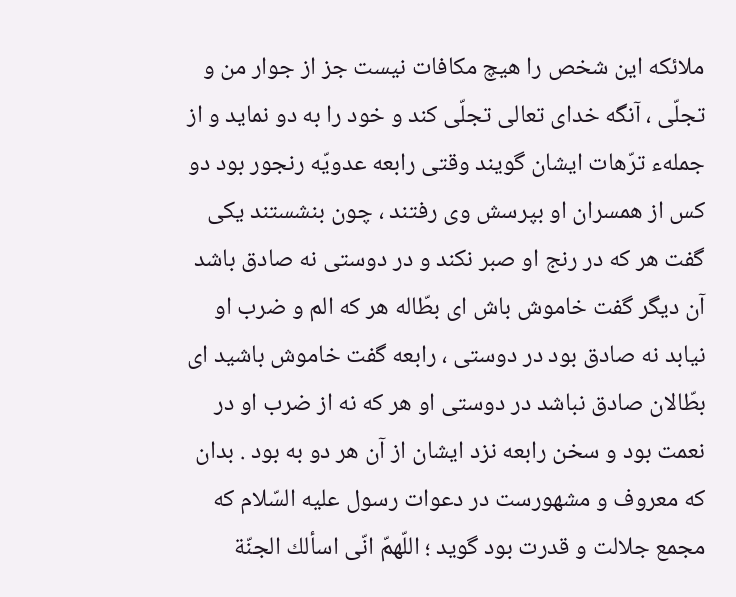ملائكه اين شخص را هيچ مكافات نيست جز از جوار من و تجلّى ، آنگه خداى تعالى تجلّى كند و خود را به دو نمايد و از جملهء ترّهات ايشان گويند وقتى رابعه عدويّه رنجور بود دو كس از همسران او بپرسش وى رفتند ، چون بنشستند يكى گفت هر كه در رنج او صبر نكند و در دوستى نه صادق باشد آن ديگر گفت خاموش باش اى بطّاله هر كه الم و ضرب او نيابد نه صادق بود در دوستى ، رابعه گفت خاموش باشيد اى بطّالان صادق نباشد در دوستى او هر كه نه از ضرب او در نعمت بود و سخن رابعه نزد ايشان از آن هر دو به بود . بدان كه معروف و مشهورست در دعوات رسول عليه السّلام كه مجمع جلالت و قدرت بود گويد ؛ اللّهمّ انّى اسألك الجنّة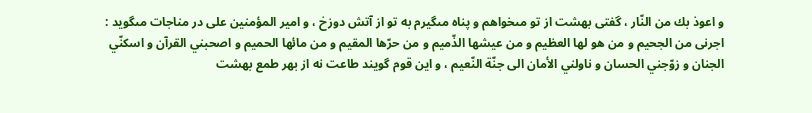و اعوذ بك من النّار ، گفتى بهشت از تو مىخواهم و پناه مىگيرم به تو از آتش دوزخ ، و امير المؤمنين على در مناجات مىگويد : اجرنى من الجحيم و من هو لها العظيم و من عيشها الذّميم و من حرّها المقيم و من مائها الحميم و اصحبني القرآن و اسكنّي الجنان و زوّجني الحسان و ناولني الأمان الى جنّة النّعيم ، و اين قوم گويند طاعت نه از بهر طمع بهشت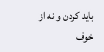بايد كردن و نه از خوف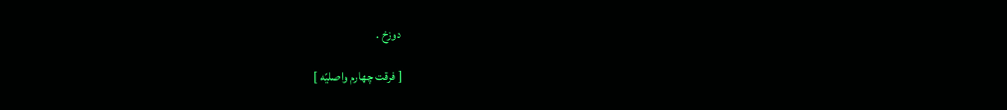دوزخ .

[ فرقت چهارم واصليّه ]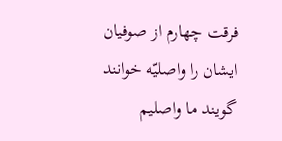فرقت چهارم از صوفيان ايشان را واصليّه خوانند گويند ما واصليم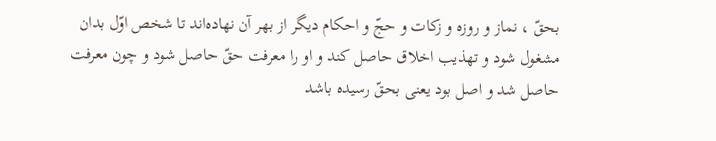بحقّ ، نماز و روزه و زكات و حجّ و احكام ديگر از بهر آن نهاده‌اند تا شخص اوّل بدان مشغول شود و تهذيب اخلاق حاصل كند و او را معرفت حقّ حاصل شود و چون معرفت حاصل شد و اصل بود يعنى بحقّ رسيده باشد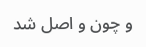و چون و اصل شد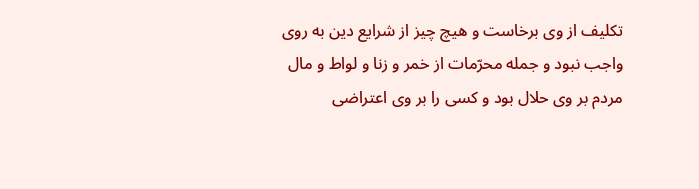تكليف از وى برخاست و هيچ چيز از شرايع دين به روى واجب نبود و جمله محرّمات از خمر و زنا و لواط و مال مردم بر وى حلال بود و كسى را بر وى اعتراضى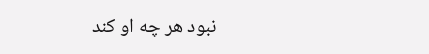نبود هر چه او كند